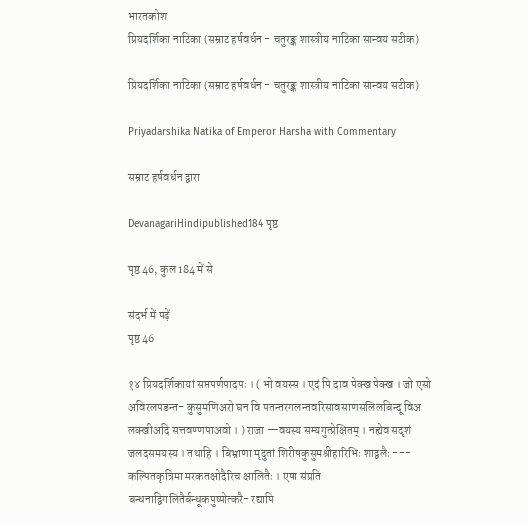भारतकोश
प्रियदर्शिका नाटिका (सम्राट हर्षवर्धन - चतुरङ्क शास्त्रीय नाटिका सान्वय सटीक)

प्रियदर्शिका नाटिका (सम्राट हर्षवर्धन - चतुरङ्क शास्त्रीय नाटिका सान्वय सटीक)

Priyadarshika Natika of Emperor Harsha with Commentary

सम्राट हर्षवर्धन द्वारा

DevanagariHindipublished184 पृष्ठ

पृष्ठ 46, कुल 184 में से

संदर्भ में पढ़ें
पृष्ठ 46

१४ प्रियदर्शिकायां सप्तपर्णपादपः । ( भो वयस्स । एदं पि दाव पेक्ख पेक्ख । जो एसो अविरलपडन्त- कुसुमणिअरो घन वि पतन्तरगलन्तवरिसावसाणसलिलबिन्दू विअ लक्खीअदि सत्तवण्णपाअवो । ) राजा —वयस्य सम्यगुत्प्रेक्षितम् । नह्येव सदृशं जलदसमयस्य । तथाहि । बिभ्राणा मृदुतां शिरीषकुसुमश्रीहारिभिः शाद्वलैः --- कल्पितकृत्रिमा मरकतक्षोदैरिच क्षालितैः । एषा संप्रति बन्धनाद्विगलितैर्बन्धूकपुष्पोत्करै- रद्यापि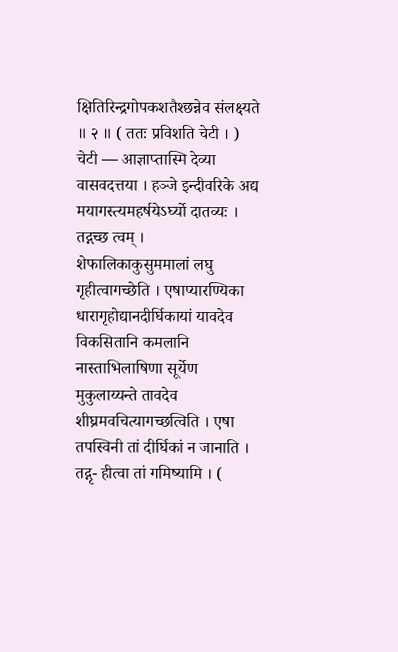क्षितिरिन्द्रगोपकशतैश्छन्नेव संलक्ष्यते ॥ २ ॥ ( ततः प्रविशति चेटी । ) चेटी — आज्ञाप्तास्मि देव्या वासवदत्तया । हञ्जे इन्दीवरिके अद्य मयागस्त्यमहर्षयेऽर्घ्यो दातव्यः । तद्गच्छ त्वम् । शेफालिकाकुसुममालां लघु गृहीत्वागच्छेति । एषाप्यारण्यिका धारागृहोद्यानदीर्घिकायां यावदेव विकसितानि कमलानि नास्ताभिलाषिणा सूर्येण मुकुलाय्यन्ते तावदेव शीघ्रमवचित्यागच्छत्विति । एषा तपस्विनी तां दीर्घिकां न जानाति । तद्गृ- हीत्वा तां गमिष्यामि । (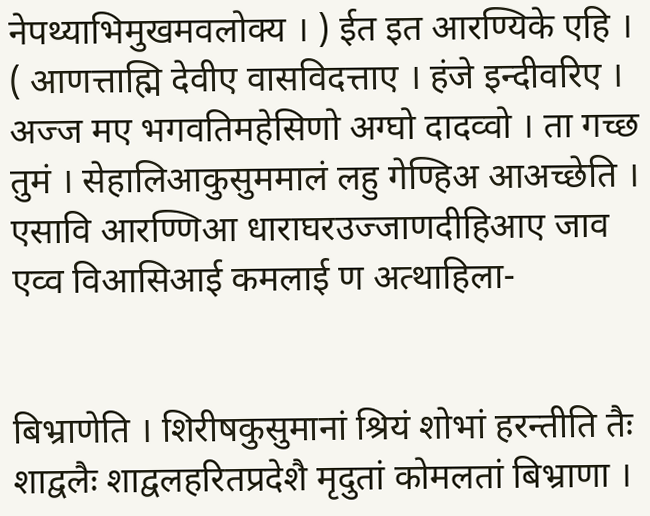नेपथ्याभिमुखमवलोक्य । ) ईत इत आरण्यिके एहि । ( आणत्ताह्मि देवीए वासविदत्ताए । हंजे इन्दीवरिए । अज्ज मए भगवतिमहेसिणो अग्घो दादव्वो । ता गच्छ तुमं । सेहालिआकुसुममालं लहु गेण्हिअ आअच्छेति । एसावि आरण्णिआ धाराघरउज्जाणदीहिआए जाव एव्व विआसिआई कमलाई ण अत्थाहिला-


बिभ्राणेति । शिरीषकुसुमानां श्रियं शोभां हरन्तीति तैः शाद्वलैः शाद्वलहरितप्रदेशै मृदुतां कोमलतां बिभ्राणा ।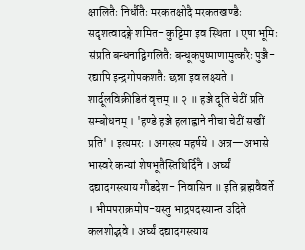क्षालितैः निर्धौतैः मरकतक्षोदै मरकतखण्डैः सदृशत्वादङ्गे शमित- कुट्टिमा इव स्थिता । एषा भूमिः संप्रति बन्धनाद्विगलितैः बन्धूकपुष्पाणामुत्करैः पुञ्जै- रद्यापि इन्द्रगोपकशतैः छन्ना इव लक्ष्यते । शार्दूलविक्रीडितं वृत्तम् ॥ २ ॥ हञ्जे दूति चेटीं प्रति सम्बोधनम् । 'हण्डे हञ्जे हलाह्वाने नीचा चेटीं सखीं प्रति' । इत्यमरः । अगस्त्य महर्षये । अत्र—अभासे भास्वरे कन्यां शेषभूतैस्तिथिर्दिनै । अर्घ्यं दद्यादगस्त्याय गौडदेश- निवासिन ॥ इति ब्रह्मवैवर्ते । भीमपराक्रमोप-यस्तु भाद्रपदस्यान्त उदिते कलशोद्भवे । अर्घ्यं दद्यादगस्त्याय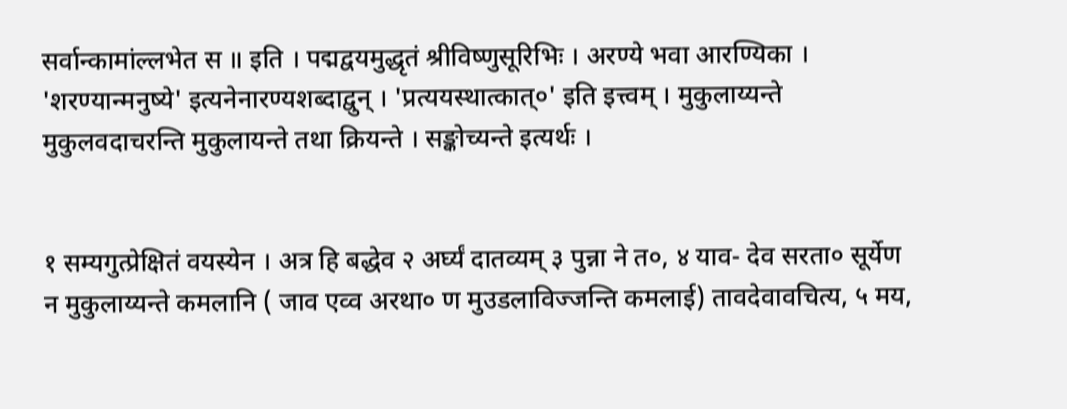सर्वान्कामांल्लभेत स ॥ इति । पद्मद्वयमुद्धृतं श्रीविष्णुसूरिभिः । अरण्ये भवा आरण्यिका । 'शरण्यान्मनुष्ये' इत्यनेनारण्यशब्दाद्वुन् । 'प्रत्ययस्थात्कात्०' इति इत्त्वम् । मुकुलाय्यन्ते मुकुलवदाचरन्ति मुकुलायन्ते तथा क्रियन्ते । सङ्कोच्यन्ते इत्यर्थः ।


१ सम्यगुत्प्रेक्षितं वयस्येन । अत्र हि बद्धेव २ अर्घ्यं दातव्यम् ३ पुन्ना ने त०, ४ याव- देव सरता० सूर्येण न मुकुलाय्यन्ते कमलानि ( जाव एव्व अरथा० ण मुउडलाविज्जन्ति कमलाई) तावदेवावचित्य, ५ मय,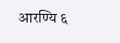आरण्यि ६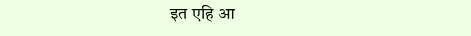इत एहि आ